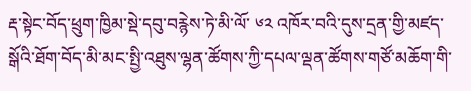རྡ་སྟེང་བོད་ཕྲུག་ཁྱིམ་སྡེ་དབུ་བརྙེས་ཏེ་མི་ལོ་ ༦༢ འཁོར་བའི་དུས་དྲན་གྱི་མཛད་སྒོའི་ཐོག་བོད་མི་མང་སྤྱི་འཐུས་ལྷན་ཚོགས་ཀྱི་དཔལ་ལྡན་ཚོགས་གཙོ་མཆོག་གི་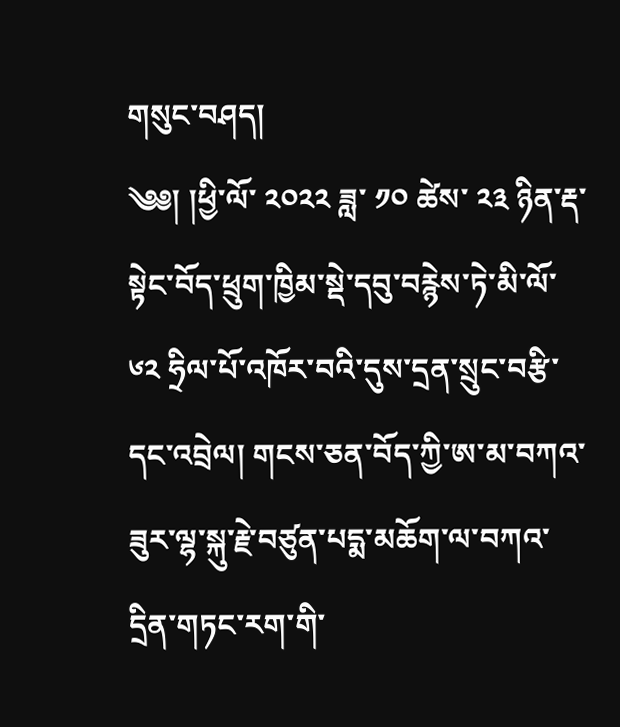གསུང་བཤད།
༄༅། །ཕྱི་ལོ་ ༢༠༢༢ ཟླ་ ༡༠ ཚེས་ ༢༣ ཉིན་རྡ་སྟེང་བོད་ཕྲུག་ཁྱིམ་སྡེ་དབུ་བརྙེས་ཏེ་མི་ལོ་ ༦༢ ཧྲིལ་པོ་འཁོར་བའི་དུས་དྲན་སྲུང་བརྩི་དང་འབྲེལ། གངས་ཅན་བོད་ཀྱི་ཨ་མ་བཀའ་ཟུར་ལྷ་སྐུ་རྗེ་བཙུན་པདྨ་མཆོག་ལ་བཀའ་དྲིན་གཏང་རག་གི་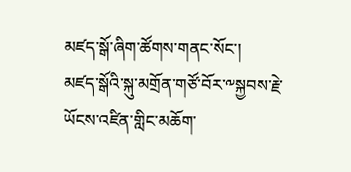མཛད་སྒོ་ཞིག་ཚོགས་གནང་སོང་།
མཛད་སྒོའི་སྐུ་མགྲོན་གཙོ་བོར་༸སྐྱབས་རྗེ་ཡོངས་འཛིན་གླིང་མཆོག་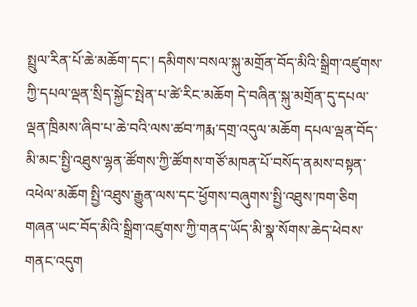སྤྲུལ་རིན་པོ་ཆེ་མཆོག་དང་། དམིགས་བསལ་སྐུ་མགྲོན་བོད་མིའི་སྒྲིག་འཛུགས་ཀྱི་དཔལ་ལྡན་སྲིད་སྐྱོང་སྤེན་པ་ཚེ་རིང་མཆོག དེ་བཞིན་སྐུ་མགྲོན་དུ་དཔལ་ལྡན་ཁྲིམས་ཞིབ་པ་ཆེ་བའི་ལས་ཚབ་ཀརྨ་དགྲ་འདུལ་མཆོག དཔལ་ལྡན་བོད་མི་མང་སྤྱི་འཐུས་ལྷན་ཚོགས་ཀྱི་ཚོགས་གཙོ་མཁན་པོ་བསོད་ནམས་བསྟན་འཕེལ་མཆོག སྤྱི་འཐུས་རྒྱུན་ལས་དང་ཕྱོགས་བཞུགས་སྤྱི་འཐུས་ཁག་ཅིག གཞན་ཡང་བོད་མིའི་སྒྲིག་འཛུགས་ཀྱི་གནད་ཡོད་མི་སྣ་སོགས་ཆེད་ཕེབས་གནང་འདུག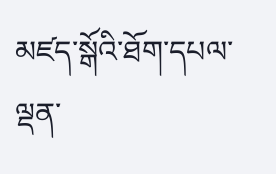མཛད་སྒོའི་ཐོག་དཔལ་ལྡན་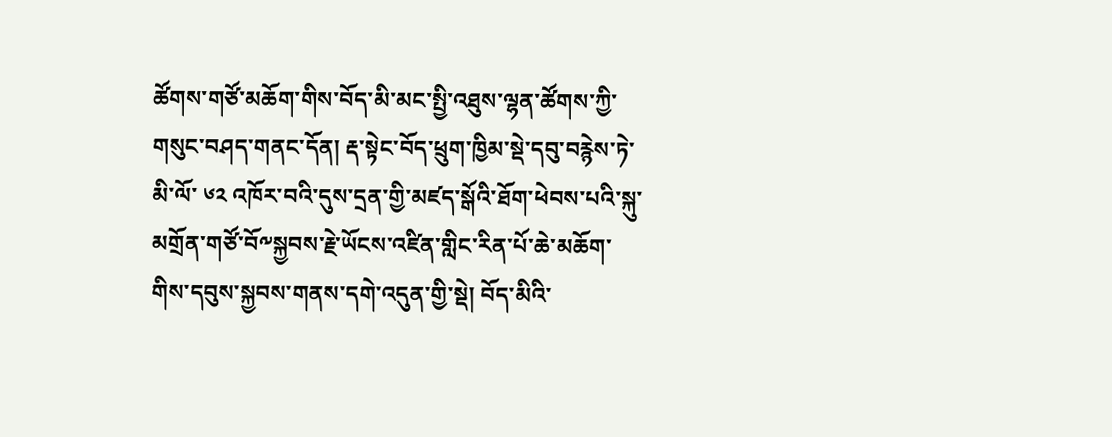ཚོགས་གཙོ་མཆོག་གིས་བོད་མི་མང་སྤྱི་འཐུས་ལྷན་ཚོགས་ཀྱི་གསུང་བཤད་གནང་དོན། རྡ་སྟེང་བོད་ཕྲུག་ཁྱིམ་སྡེ་དབུ་བརྙེས་ཏེ་མི་ལོ་ ༦༢ འཁོར་བའི་དུས་དྲན་གྱི་མཛད་སྒོའི་ཐོག་ཕེབས་པའི་སྐུ་མགྲོན་གཙོ་བོ༸སྐྱབས་རྗེ་ཡོངས་འཛིན་གླིང་རིན་པོ་ཆེ་མཆོག་གིས་དབུས་སྐྱབས་གནས་དགེ་འདུན་གྱི་སྡེ། བོད་མིའི་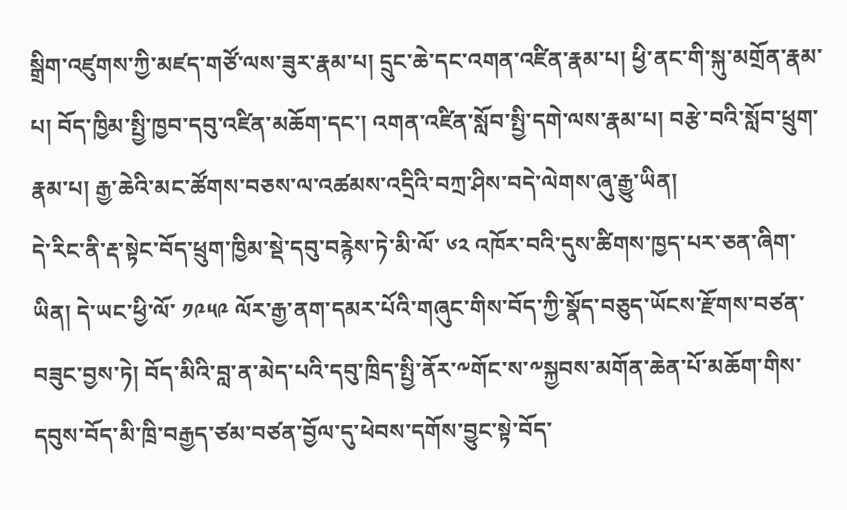སྒྲིག་འཛུགས་ཀྱི་མཛད་གཙོ་ལས་ཟུར་རྣམ་པ། དྲུང་ཆེ་དང་འགན་འཛིན་རྣམ་པ། ཕྱི་ནང་གི་སྐུ་མགྲོན་རྣམ་པ། བོད་ཁྱིམ་སྤྱི་ཁྱབ་དབུ་འཛིན་མཆོག་དང་། འགན་འཛིན་སློབ་སྤྱི་དགེ་ལས་རྣམ་པ། བརྩེ་བའི་སློབ་ཕྲུག་རྣམ་པ། རྒྱ་ཆེའི་མང་ཚོགས་བཅས་ལ་འཚམས་འདྲིའི་བཀྲ་ཤིས་བདེ་ལེགས་ཞུ་རྒྱུ་ཡིན།
དེ་རིང་ནི་རྡ་སྟེང་བོད་ཕྲུག་ཁྱིམ་སྡེ་དབུ་བརྙེས་ཏེ་མི་ལོ་ ༦༢ འཁོར་བའི་དུས་ཚིགས་ཁྱད་པར་ཅན་ཞིག་ཡིན། དེ་ཡང་ཕྱི་ལོ་ ༡༩༥༩ ལོར་རྒྱ་ནག་དམར་པོའི་གཞུང་གིས་བོད་ཀྱི་སྣོད་བཅུད་ཡོངས་རྫོགས་བཙན་བཟུང་བྱས་ཏེ། བོད་མིའི་བླ་ན་མེད་པའི་དབུ་ཁྲིད་སྤྱི་ནོར་༸གོང་ས་༸སྐྱབས་མགོན་ཆེན་པོ་མཆོག་གིས་དབུས་བོད་མི་ཁྲི་བརྒྱད་ཙམ་བཙན་བྱོལ་དུ་ཕེབས་དགོས་བྱུང་སྟེ་བོད་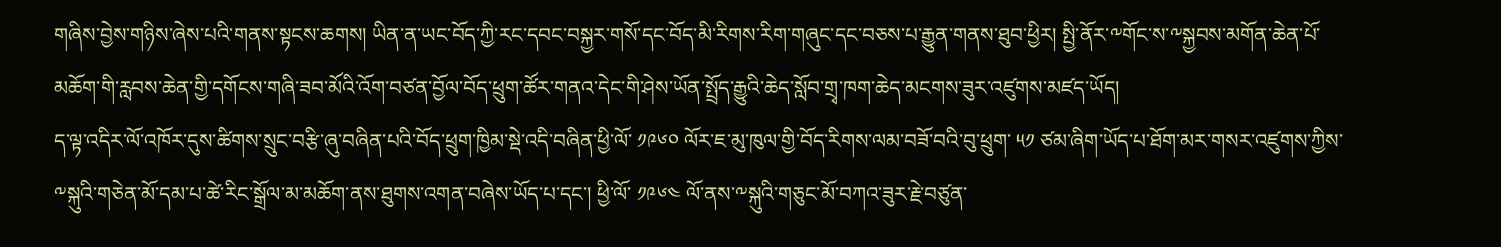གཞིས་བྱེས་གཉིས་ཞེས་པའི་གནས་སྟངས་ཆགས། ཡིན་ན་ཡང་བོད་ཀྱི་རང་དབང་བསྐྱར་གསོ་དང་བོད་མི་རིགས་རིག་གཞུང་དང་བཅས་པ་རྒྱུན་གནས་ཐུབ་ཕྱིར། སྤྱི་ནོར་༸གོང་ས་༸སྐྱབས་མགོན་ཆེན་པོ་མཆོག་གི་རླབས་ཆེན་གྱི་དགོངས་གཞི་ཟབ་མོའི་འོག་བཙན་བྱོལ་བོད་ཕྲུག་ཚོར་གནའ་དེང་གི་ཤེས་ཡོན་སྤྲོད་རྒྱུའི་ཆེད་སློབ་གྲྭ་ཁག་ཆེད་མངགས་ཟུར་འཛུགས་མཛད་ཡོད།
ད་ལྟ་འདིར་ལོ་འཁོར་དུས་ཚིགས་སྲུང་བརྩི་ཞུ་བཞིན་པའི་བོད་ཕྲུག་ཁྱིམ་སྡེ་འདི་བཞིན་ཕྱི་ལོ་ ༡༩༦༠ ལོར་ཇ་མུ་ཁུལ་གྱི་བོད་རིགས་ལམ་བཟོ་བའི་བུ་ཕྲུག་ ༥༡ ཙམ་ཞིག་ཡོད་པ་ཐོག་མར་གསར་འཛུགས་ཀྱིས་༸སྐུའི་གཅེན་མོ་དམ་པ་ཚེ་རིང་སྒྲོལ་མ་མཆོག་ནས་ཐུགས་འགན་བཞེས་ཡོད་པ་དང་། ཕྱི་ལོ་ ༡༩༦༤ ལོ་ནས་༸སྐུའི་གཅུང་མོ་བཀའ་ཟུར་རྗེ་བཙུན་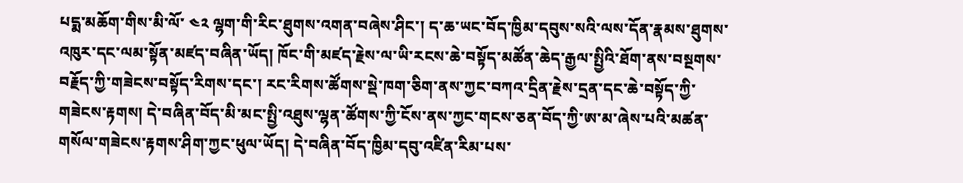པདྨ་མཆོག་གིས་མི་ལོ་ ༤༢ ལྷག་གི་རིང་ཐུགས་འགན་བཞེས་ཤིང་། ད་ཆ་ཡང་བོད་ཁྱིམ་དབུས་སའི་ལས་དོན་རྣམས་ཐུགས་འཁུར་དང་ལམ་སྟོན་མཛད་བཞིན་ཡོད། ཁོང་གི་མཛད་རྗེས་ལ་ཡི་རངས་ཆེ་བསྟོད་མཚོན་ཆེད་རྒྱལ་སྤྱིའི་ཐོག་ནས་བསྔགས་བརྗོད་ཀྱི་གཟེངས་བསྟོད་རིགས་དང་། རང་རིགས་ཚོགས་སྡེ་ཁག་ཅིག་ནས་ཀྱང་བཀའ་དྲིན་རྗེས་དྲན་དང་ཆེ་བསྟོད་ཀྱི་གཟེངས་རྟགས། དེ་བཞིན་བོད་མི་མང་སྤྱི་འཐུས་ལྷན་ཚོགས་ཀྱི་ངོས་ནས་ཀྱང་གངས་ཅན་བོད་ཀྱི་ཨ་མ་ཞེས་པའི་མཚན་གསོལ་གཟེངས་རྟགས་ཤིག་ཀྱང་ཕུལ་ཡོད། དེ་བཞིན་བོད་ཁྱིམ་དབུ་འཛིན་རིམ་པས་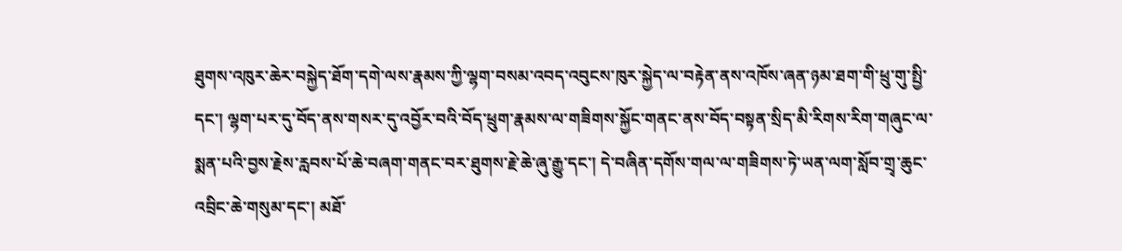ཐུགས་འཁུར་ཆེར་བསྐྱེད་ཐོག་དགེ་ལས་རྣམས་ཀྱི་ལྷག་བསམ་འབད་འབུངས་ཁུར་སྐྱེད་ལ་བརྟེན་ནས་འཁོས་ཞན་ཉམ་ཐག་གི་ཕྲུ་གུ་སྤྱི་དང་། ལྷག་པར་དུ་བོད་ནས་གསར་དུ་འབྱོར་བའི་བོད་ཕྲུག་རྣམས་ལ་གཟིགས་སྐྱོང་གནང་ནས་བོད་བསྟན་སྲིད་མི་རིགས་རིག་གཞུང་ལ་སྨན་པའི་བྱས་རྗེས་རླབས་པོ་ཆེ་བཞག་གནང་བར་ཐུགས་རྗེ་ཆེ་ཞུ་རྒྱུ་དང་། དེ་བཞིན་དགོས་གལ་ལ་གཟིགས་ཏེ་ཡན་ལག་སློབ་གྲྭ་ཆུང་འབྲིང་ཆེ་གསུམ་དང་། མཐོ་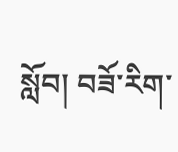སློབ། བཟོ་རིག་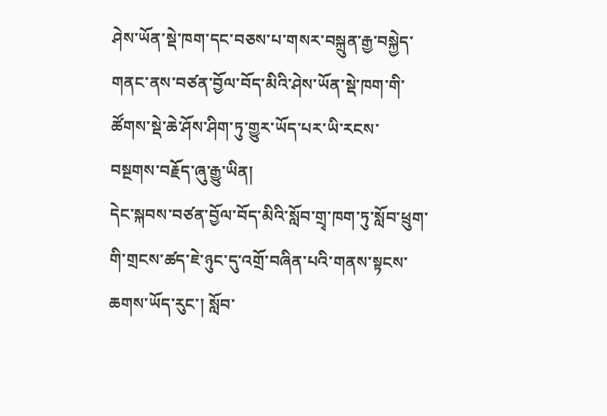ཤེས་ཡོན་སྡེ་ཁག་དང་བཅས་པ་གསར་བསྐྲུན་རྒྱ་བསྐྱེད་གནང་ནས་བཙན་བྱོལ་བོད་མིའི་ཤེས་ཡོན་སྡེ་ཁག་གི་ཚོགས་སྡེ་ཆེ་ཤོས་ཤིག་ཏུ་གྱུར་ཡོད་པར་ཡི་རངས་བསྔགས་བརྗོད་ཞུ་རྒྱུ་ཡིན།
དེང་སྐབས་བཙན་བྱོལ་བོད་མིའི་སློབ་གྲྭ་ཁག་ཏུ་སློབ་ཕྲུག་གི་གྲངས་ཚད་ཇེ་ཉུང་དུ་འགྲོ་བཞིན་པའི་གནས་སྟངས་ཆགས་ཡོད་རུང་། སློབ་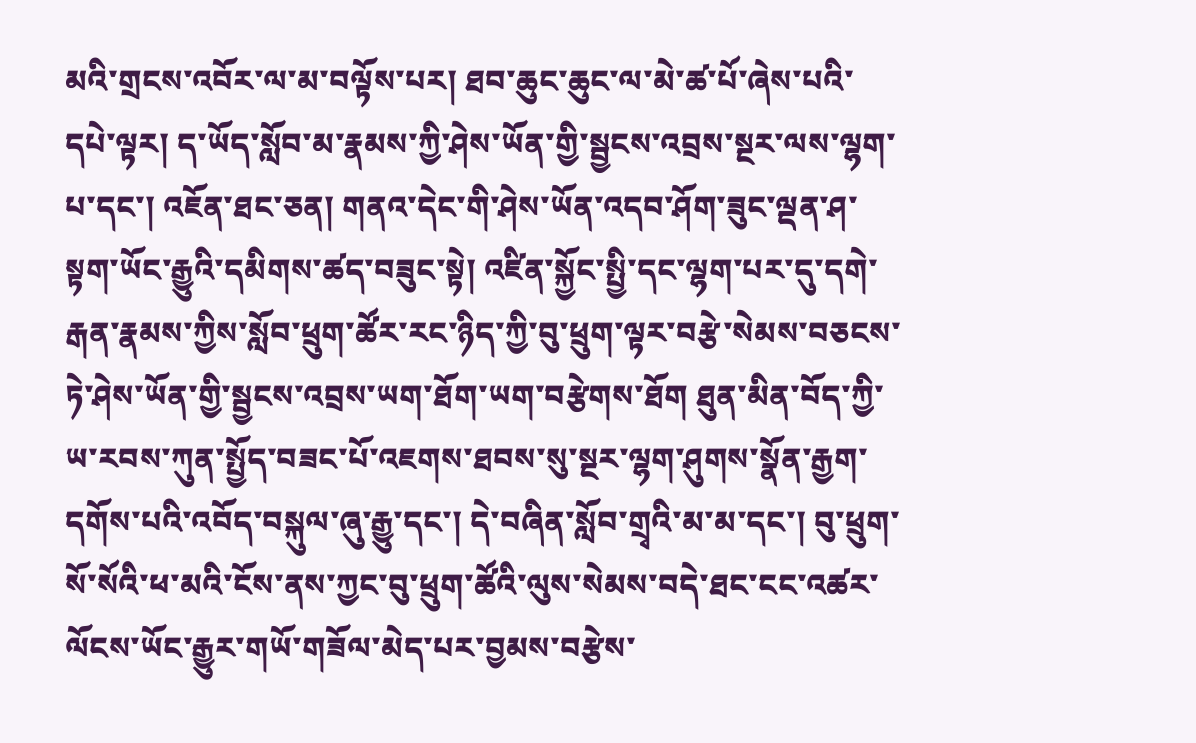མའི་གྲངས་འབོར་ལ་མ་བལྟོས་པར། ཐབ་ཆུང་ཆུང་ལ་མེ་ཚ་པོ་ཞེས་པའི་དཔེ་ལྟར། ད་ཡོད་སློབ་མ་རྣམས་ཀྱི་ཤེས་ཡོན་གྱི་སྦྱངས་འབྲས་སྔར་ལས་ལྷག་པ་དང་། འཇོན་ཐང་ཅན། གནའ་དེང་གི་ཤེས་ཡོན་འདབ་ཤོག་ཟུང་ལྡན་ཤ་སྟག་ཡོང་རྒྱུའི་དམིགས་ཚད་བཟུང་སྟེ། འཛིན་སྐྱོང་སྤྱི་དང་ལྷག་པར་དུ་དགེ་རྒན་རྣམས་ཀྱིས་སློབ་ཕྲུག་ཚོར་རང་ཉིད་ཀྱི་བུ་ཕྲུག་ལྟར་བརྩེ་སེམས་བཅངས་ཏེ་ཤེས་ཡོན་གྱི་སྦྱངས་འབྲས་ཡག་ཐོག་ཡག་བརྩེགས་ཐོག ཐུན་མིན་བོད་ཀྱི་ཡ་རབས་ཀུན་སྤྱོད་བཟང་པོ་འཇགས་ཐབས་སུ་སྔར་ལྷག་ཤུགས་སྣོན་རྒྱག་དགོས་པའི་འབོད་བསྐུལ་ཞུ་རྒྱུ་དང་། དེ་བཞིན་སློབ་གྲྭའི་མ་མ་དང་། བུ་ཕྲུག་སོ་སོའི་ཕ་མའི་ངོས་ནས་ཀྱང་བུ་ཕྲུག་ཚོའི་ལུས་སེམས་བདེ་ཐང་ངང་འཚར་ལོངས་ཡོང་རྒྱུར་གཡོ་གཟོལ་མེད་པར་བྱམས་བརྩེས་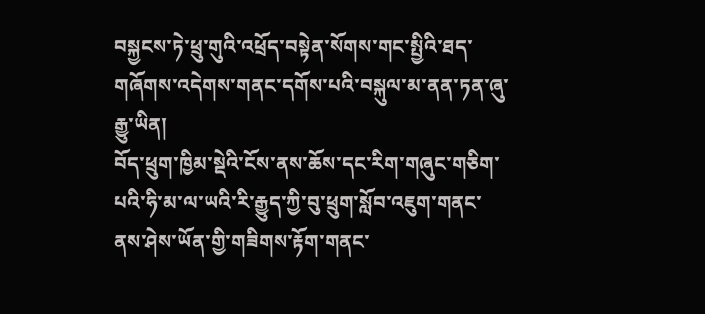བསྐྱངས་ཏེ་ཕྲུ་གུའི་འཕྲོད་བསྟེན་སོགས་གང་སྤྱིའི་ཐད་གཞོགས་འདེགས་གནང་དགོས་པའི་བསྐུལ་མ་ནན་ཏན་ཞུ་རྒྱུ་ཡིན།
བོད་ཕྲུག་ཁྱིམ་སྡེའི་ངོས་ནས་ཆོས་དང་རིག་གཞུང་གཅིག་པའི་ཧི་མ་ལ་ཡའི་རི་རྒྱུད་ཀྱི་བུ་ཕྲུག་སློབ་འཇུག་གནང་ནས་ཤེས་ཡོན་གྱི་གཟིགས་རྟོག་གནང་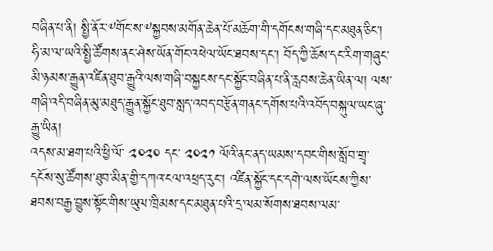བཞིན་པ་ནི། སྤྱི་ནོར་༸གོང་ས་༸སྐྱབས་མགོན་ཆེན་པོ་མཆོག་གི་དགོངས་གཞི་དང་མཐུན་ཅིང་། ཧི་མ་ལ་ཡའི་སྤྱི་ཚོགས་ནང་ཤེས་ཡོན་གོང་འཕེལ་ཡོང་ཐབས་དང་། བོད་ཀྱི་ཆོས་དང་རིག་གཞུང་མི་ཉམས་རྒྱུན་འཛིན་ཐུབ་རྒྱུའི་ལས་གཞི་བསྐྱངས་དང་སྐྱོང་བཞིན་པ་ནི་རླབས་ཆེན་ཡིན་ལ། ལས་གཞི་འདི་བཞིན་མུ་མཐུད་རྒྱུན་སྐྱོང་ཐུབ་སླད་འབད་བརྩོན་གནང་དགོས་པའི་འབོད་བསྐུལ་ཡང་ཞུ་རྒྱུ་ཡིན།
འདས་མ་ཐག་པའི་ཕྱི་ལོ་ ༢༠༢༠ དང་ ༢༠༢༡ ལོའི་ནང་ནད་ཡམས་དབང་གིས་སློབ་གྲྭ་དངོས་སུ་ཚོགས་ཐུབ་མིན་གྱི་དཀའ་ངལ་འཕྲད་རུང་། འཛིན་སྐྱོང་དང་དགེ་ལས་ཡོངས་ཀྱིས་ཐབས་བརྒྱ་བྱུས་སྟོང་གིས་ཡུལ་ཁྲིམས་དང་མཐུན་པའི་དྲ་ལམ་སོགས་ཐབས་ལམ་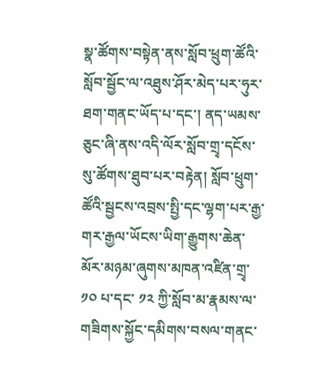སྣ་ཚོགས་བསྟེན་ནས་སློབ་ཕྲུག་ཚོའི་སློབ་སྦྱོང་ལ་འཐུས་ཤོར་མེད་པར་ཧུར་ཐག་གནང་ཡོད་པ་དང་། ནད་ཡམས་ཅུང་ཞི་ནས་འདི་ལོར་སློབ་གྲྭ་དངོས་སུ་ཚོགས་ཐུབ་པར་བརྟེན། སློབ་ཕྲུག་ཚོའི་སྦྱངས་འབྲས་སྤྱི་དང་ལྷག་པར་རྒྱ་གར་རྒྱལ་ཡོངས་ཡིག་རྒྱུགས་ཆེན་མོར་མཉམ་ཞུགས་མཁན་འཛིན་གྲྭ་ ༡༠ པ་དང་ ༡༢ ཀྱི་སློབ་མ་རྣམས་ལ་གཟིགས་སྐྱོང་དམིགས་བསལ་གནང་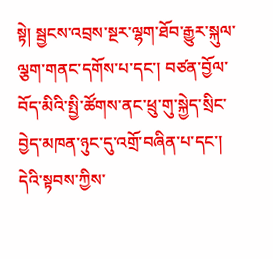སྟེ། སྦྱངས་འབྲས་སྔར་ལྷག་ཐོབ་རྒྱུར་སྐུལ་ལྕག་གནང་དགོས་པ་དང་། བཙན་བྱོལ་བོད་མིའི་སྤྱི་ཚོགས་ནང་ཕྲུ་གུ་སྐྱེད་སྲིང་བྱེད་མཁན་ཉུང་དུ་འགྲོ་བཞིན་པ་དང་། དེའི་སྟབས་ཀྱིས་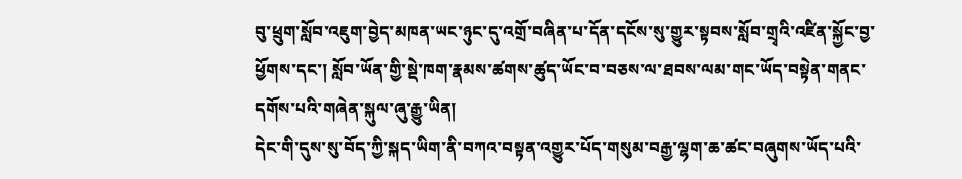བུ་ཕྲུག་སློབ་འཇུག་བྱེད་མཁན་ཡང་ཉུང་དུ་འགྲོ་བཞིན་པ་དོན་དངོས་སུ་གྱུར་སྟབས་སློབ་གྲྭའི་འཛིན་སྐྱོང་བྱ་ཕྱོགས་དང་། སློབ་ཡོན་གྱི་སྡེ་ཁག་རྣམས་ཚགས་ཚུད་ཡོང་བ་བཅས་ལ་ཐབས་ལམ་གང་ཡོད་བསྟེན་གནང་དགོས་པའི་གཞེན་སྐུལ་ཞུ་རྒྱུ་ཡིན།
དེང་གི་དུས་སུ་བོད་ཀྱི་སྐད་ཡིག་ནི་བཀའ་བསྟན་འགྱུར་པོད་གསུམ་བརྒྱ་ལྷག་ཆ་ཚང་བཞུགས་ཡོད་པའི་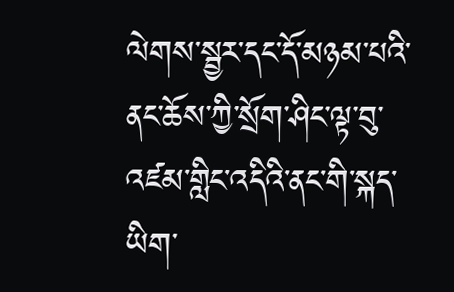ལེགས་སྦྱར་དང་དོ་མཉམ་པའི་ནང་ཆོས་ཀྱི་སྲོག་ཤིང་ལྟ་བུ་འཛམ་གླིང་འདིའི་ནང་གི་སྐད་ཡིག་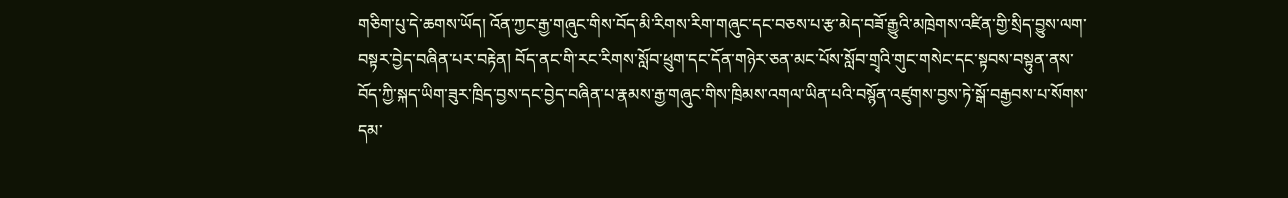གཅིག་པུ་དེ་ཆགས་ཡོད། འོན་ཀྱང་རྒྱ་གཞུང་གིས་བོད་མི་རིགས་རིག་གཞུང་དང་བཅས་པ་རྩ་མེད་བཟོ་རྒྱུའི་མཁྲེགས་འཛིན་གྱི་སྲིད་བྱུས་ལག་བསྟར་བྱེད་བཞིན་པར་བརྟེན། བོད་ནང་གི་རང་རིགས་སློབ་ཕྲུག་དང་དོན་གཉེར་ཅན་མང་པོས་སློབ་གྲྭའི་གུང་གསེང་དང་སྟབས་བསྟུན་ནས་བོད་ཀྱི་སྐད་ཡིག་ཟུར་ཁྲིད་བྱས་དང་བྱེད་བཞིན་པ་རྣམས་རྒྱ་གཞུང་གིས་ཁྲིམས་འགལ་ཡིན་པའི་བསྙོན་འཛུགས་བྱས་ཏེ་སྒོ་བརྒྱབས་པ་སོགས་དམ་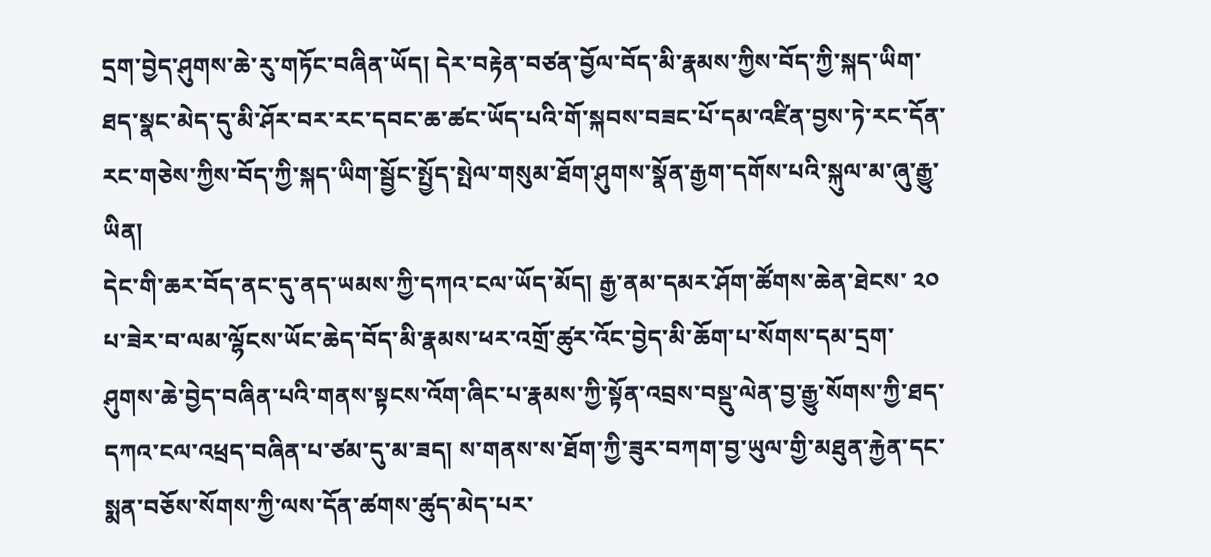དྲག་བྱེད་ཤུགས་ཆེ་རུ་གཏོང་བཞིན་ཡོད། དེར་བརྟེན་བཙན་བྱོལ་བོད་མི་རྣམས་ཀྱིས་བོད་ཀྱི་སྐད་ཡིག་ཐད་སྣང་མེད་དུ་མི་ཤོར་བར་རང་དབང་ཆ་ཚང་ཡོད་པའི་གོ་སྐབས་བཟང་པོ་དམ་འཛིན་བྱས་ཏེ་རང་དོན་རང་གཅེས་ཀྱིས་བོད་ཀྱི་སྐད་ཡིག་སྦྱོང་སྤྱོད་སྤེལ་གསུམ་ཐོག་ཤུགས་སྣོན་རྒྱག་དགོས་པའི་སྐུལ་མ་ཞུ་རྒྱུ་ཡིན།
དེང་གི་ཆར་བོད་ནང་དུ་ནད་ཡམས་ཀྱི་དཀའ་ངལ་ཡོད་མོད། རྒྱ་ནམ་དམར་ཤོག་ཚོགས་ཆེན་ཐེངས་ ༢༠ པ་ཟེར་བ་ལམ་ལྷོངས་ཡོང་ཆེད་བོད་མི་རྣམས་ཕར་འགྲོ་ཚུར་འོང་བྱེད་མི་ཆོག་པ་སོགས་དམ་དྲག་ཤུགས་ཆེ་བྱེད་བཞིན་པའི་གནས་སྟངས་འོག་ཞིང་པ་རྣམས་ཀྱི་སྟོན་འབྲས་བསྡུ་ལེན་བྱ་རྒྱུ་སོགས་ཀྱི་ཐད་དཀའ་ངལ་འཕྲད་བཞིན་པ་ཙམ་དུ་མ་ཟད། ས་གནས་ས་ཐོག་ཀྱི་ཟུར་བཀག་བྱ་ཡུལ་གྱི་མཐུན་རྐྱེན་དང་སྨན་བཅོས་སོགས་ཀྱི་ལས་དོན་ཚགས་ཚུད་མེད་པར་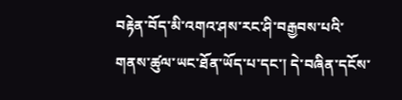བརྟེན་བོད་མི་འགའ་ཤས་རང་ཤི་བརྒྱབས་པའི་གནས་ཚུལ་ཡང་ཐོན་ཡོད་པ་དང་། དེ་བཞིན་དངོས་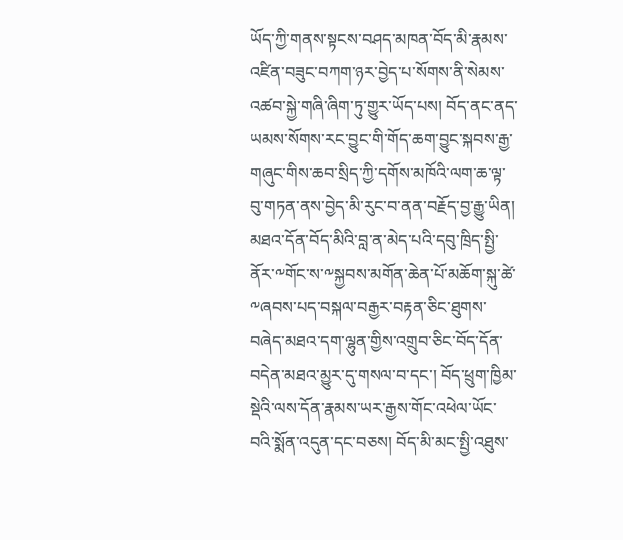ཡོད་ཀྱི་གནས་སྟངས་བཤད་མཁན་བོད་མི་རྣམས་འཛིན་བཟུང་བཀག་ཉར་བྱེད་པ་སོགས་ནི་སེམས་འཚབ་སྐྱེ་གཞི་ཞིག་ཏུ་གྱུར་ཡོད་པས། བོད་ནང་ནད་ཡམས་སོགས་རང་བྱུང་གི་གོད་ཆག་བྱུང་སྐབས་རྒྱ་གཞུང་གིས་ཆབ་སྲིད་ཀྱི་དགོས་མཁོའི་ལག་ཆ་ལྟ་བུ་གཏན་ནས་བྱེད་མི་རུང་བ་ནན་བརྗོད་བྱ་རྒྱུ་ཡིན།
མཐའ་དོན་བོད་མིའི་བླ་ན་མེད་པའི་དབུ་ཁྲིད་སྤྱི་ནོར་༸གོང་ས་༸སྐྱབས་མགོན་ཆེན་པོ་མཆོག་སྐུ་ཚེ་༸ཞབས་པད་བསྐལ་བརྒྱར་བརྟན་ཅིང་ཐུགས་བཞེད་མཐའ་དག་ལྷུན་གྱིས་འགྲུབ་ཅིང་བོད་དོན་བདེན་མཐའ་མྱུར་དུ་གསལ་བ་དང་། བོད་ཕྲུག་ཁྱིམ་སྡེའི་ལས་དོན་རྣམས་ཡར་རྒྱས་གོང་འཕེལ་ཡོང་བའི་སྨོན་འདུན་དང་བཅས། བོད་མི་མང་སྤྱི་འཐུས་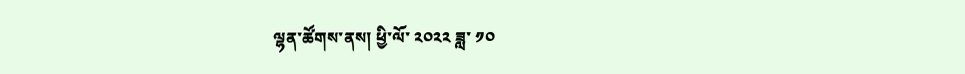ལྷན་ཚོགས་ནས། ཕྱི་ལོ་ ༢༠༢༢ ཟླ་ ༡༠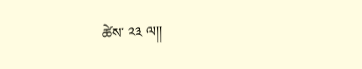ཚེས་ ༢༣ ལ།།